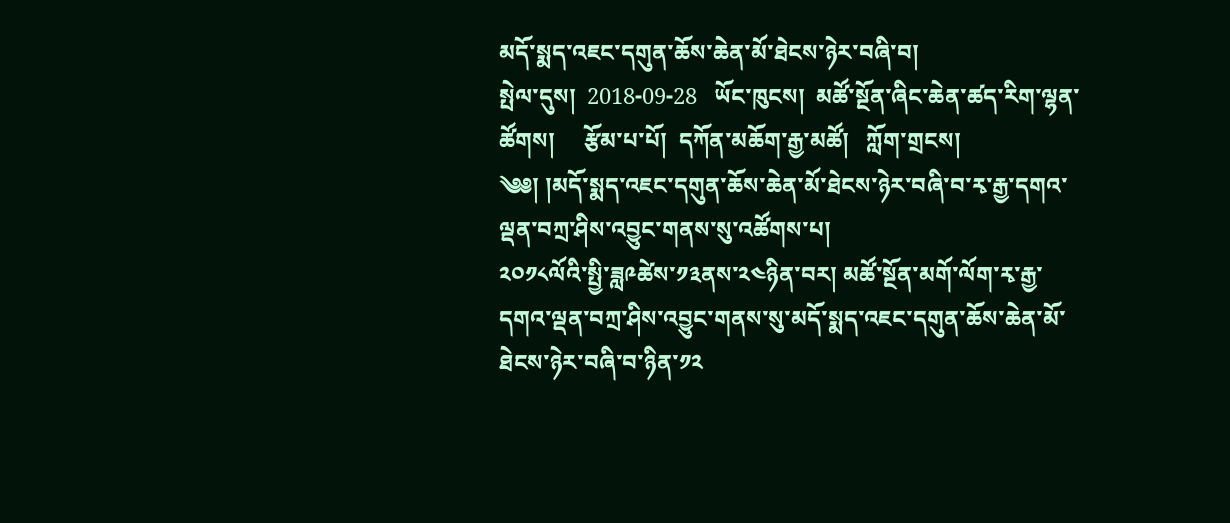མདོ་སྨད་འཇང་དགུན་ཆོས་ཆེན་མོ་ཐེངས་ཉེར་བཞི་བ།
སྤེལ་དུས།  2018-09-28   ཡོང་ཁུངས།  མཚོ་སྔོན་ཞིང་ཆེན་ཚད་རིག་ལྷན་ཚོགས།     རྩོམ་པ་པོ།  དཀོན་མཆོག་རྒྱ་མཚོ།   ཀློག་གྲངས།
༄༅། །མདོ་སྨད་འཇང་དགུན་ཆོས་ཆེན་མོ་ཐེངས་ཉེར་བཞི་བ་རྭ་རྒྱ་དགའ་ལྡན་བཀྲ་ཤིས་འབྱུང་གནས་སུ་འཚོགས་པ།
༢༠༡༨ལོའི་སྤྱི་ཟླ༩ཚེས་༡༣ནས་༢༤ཉིན་བར། མཚོ་སྔོན་མགོ་ལོག་རྭ་རྒྱ་དགའ་ལྡན་བཀྲ་ཤིས་འབྱུང་གནས་སུ་མདོ་སྨད་འཇང་དགུན་ཆོས་ཆེན་མོ་ཐེངས་ཉེར་བཞི་བ་ཉིན་༡༢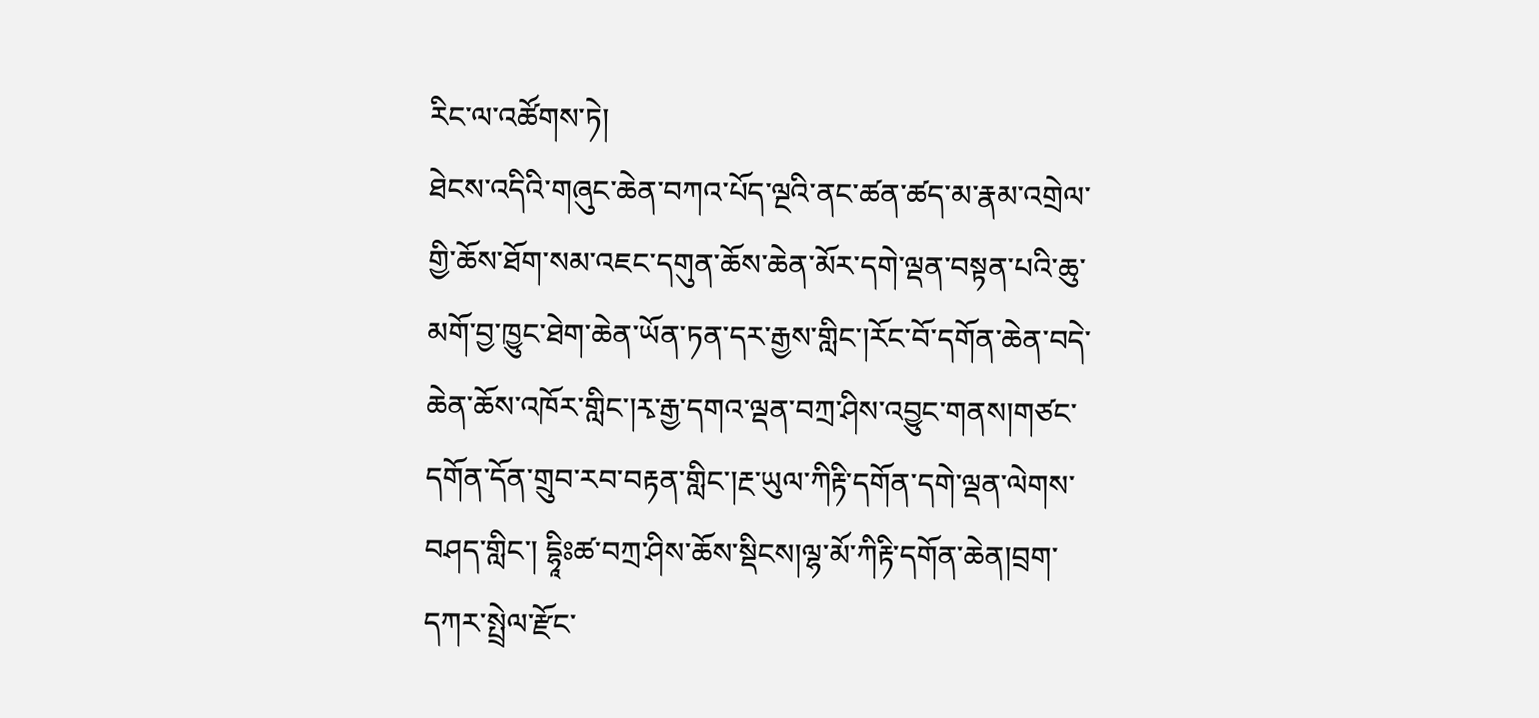རིང་ལ་འཚོགས་ཏེ།
ཐེངས་འདིའི་གཞུང་ཆེན་བཀའ་པོད་ལྔའི་ནང་ཚན་ཚད་མ་རྣམ་འགྲེལ་གྱི་ཆོས་ཐོག་སམ་འཇང་དགུན་ཆོས་ཆེན་མོར་དགེ་ལྡན་བསྟན་པའི་ཆུ་མགོ་བྱ་ཁྱུང་ཐེག་ཆེན་ཡོན་ཏན་དར་རྒྱས་གླིང་།རོང་བོ་དགོན་ཆེན་བདེ་ཆེན་ཆོས་འཁོར་གླིང་།རྭ་རྒྱ་དགའ་ལྡན་བཀྲ་ཤིས་འབྱུང་གནས།གཙང་དགོན་དོན་གྲུབ་རབ་བརྟན་གླིང་།རྔ་ཡུལ་ཀིརྟི་དགོན་དགེ་ལྡན་ལེགས་བཤད་གླིང་། དྷཱིཿཚ་བཀྲ་ཤིས་ཆོས་སྡིངས།ལྷ་མོ་ཀིརྟི་དགོན་ཆེན།བྲག་དཀར་སྤྲེལ་རྫོང་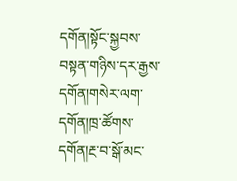དགོན།སྟོང་སྐྱབས་བསྟན་གཉིས་དར་རྒྱས་དགོན།གསེར་ལག་དགོན།ཁྲ་ཚོགས་དགོན།རྔ་བ་སྒོ་མང་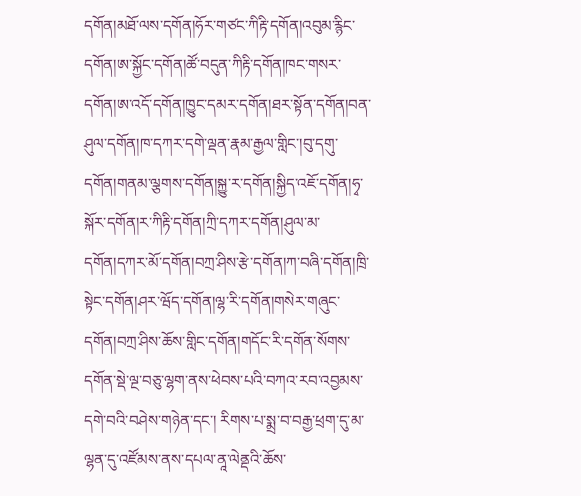དགོན།མཐོ་ལས་དགོན།ཧོར་གཙང་ཀིརྟི་དགོན།འབུམ་རྙིང་དགོན།ཨ་སྐྱོང་དགོན།ཚོ་བདུན་ཀིརྟི་དགོན།ཁང་གསར་དགོན།ཨ་འདོ་དགོན།ཁྱུང་དམར་དགོན།ཐར་སྟོན་དགོན།བན་ཤུལ་དགོན།ཁ་དཀར་དགེ་ལྡན་རྣམ་རྒྱལ་གླིང་།བུ་དགུ་དགོན།གནམ་ལྕགས་དགོན།སྐྱུ་ར་དགོན།སྐྱིད་འཇོ་དགོན།ཧྭ་སྐོར་དགོན།ར་ཀིརྟི་དགོན།ཀྲི་དཀར་དགོན།ཤུལ་མ་དགོན།དཀར་མོ་དགོན།བཀྲ་ཤིས་རྩེ་དགོན།ཀ་བཞི་དགོན།ཁྲི་སྟེང་དགོན།ཤར་ཝོད་དགོན།ལྷ་རི་དགོན།གསེར་གཞུང་དགོན།བཀྲ་ཤིས་ཆོས་གླིང་དགོན།གདོང་རི་དགོན་སོགས་དགོན་སྡེ་ལྔ་བཅུ་ལྷག་ནས་ཕེབས་པའི་བཀའ་རབ་འབྱམས་དགེ་བའི་བཤེས་གཉེན་དང་། རིགས་པ་སྨྲ་བ་བརྒྱ་ཕྲག་དུ་མ་ལྷན་དུ་འཛོམས་ནས་དཔལ་ནཱ་ལེནྡའི་ཆོས་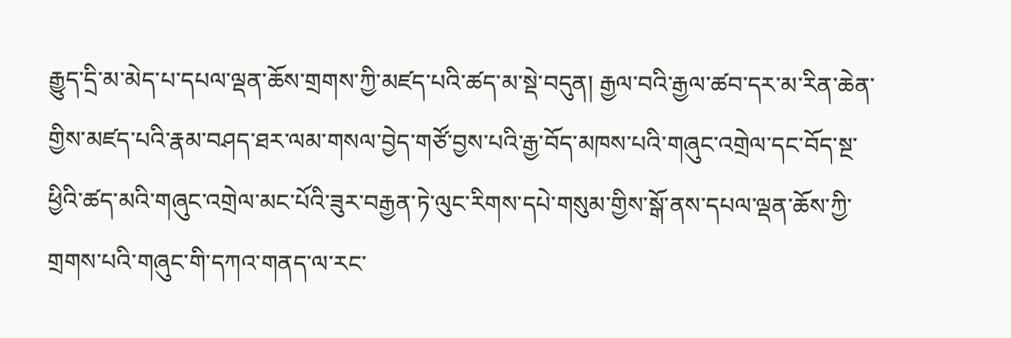རྒྱུད་དྲི་མ་མེད་པ་དཔལ་ལྡན་ཆོས་གྲགས་ཀྱི་མཛད་པའི་ཚད་མ་སྡེ་བདུན། རྒྱལ་བའི་རྒྱལ་ཚབ་དར་མ་རིན་ཆེན་གྱིས་མཛད་པའི་རྣམ་བཤད་ཐར་ལམ་གསལ་བྱེད་གཙོ་བྱས་པའི་རྒྱ་བོད་མཁས་པའི་གཞུང་འགྲེལ་དང་བོད་སྔ་ཕྱིའི་ཚད་མའི་གཞུང་འགྲེལ་མང་པོའི་ཟུར་བརྒྱན་ཏེ་ལུང་རིགས་དཔེ་གསུམ་གྱིས་སྒོ་ནས་དཔལ་ལྡན་ཆོས་ཀྱི་གྲགས་པའི་གཞུང་གི་དཀའ་གནད་ལ་རང་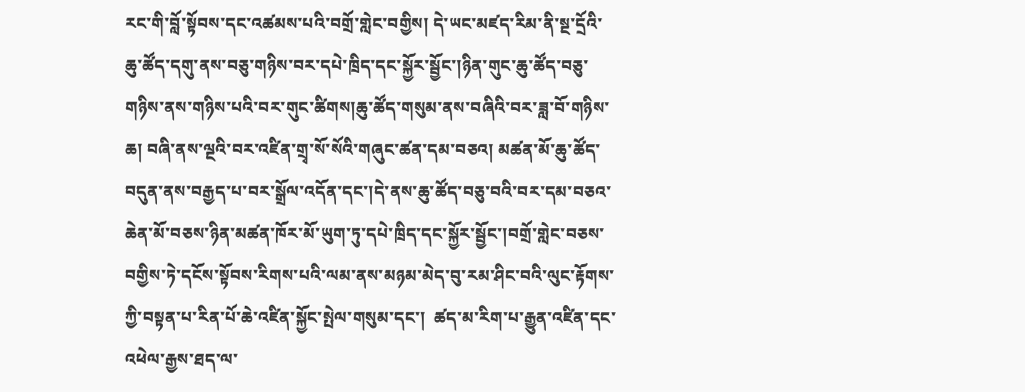རང་གི་བློ་སྟོབས་དང་འཚམས་པའི་བགྲོ་གླེང་བགྱིས། དེ་ཡང་མཛད་རིམ་ནི་སྔ་དྲོའི་ཆུ་ཚོད་དགུ་ནས་བཅུ་གཉིས་བར་དཔེ་ཁྲིད་དང་སྐྱོར་སྦྱོང་།ཉིན་གུང་ཆུ་ཚོད་བཅུ་གཉིས་ནས་གཉིས་པའི་བར་གུང་ཚིགས།ཆུ་ཚོད་གསུམ་ནས་བཞིའི་བར་ཟླ་བོ་གཉིས་ཆ། བཞི་ནས་ལྔའི་བར་འཛིན་གྲྭ་སོ་སོའི་གཞུང་ཚན་དམ་བཅའ། མཚན་མོ་ཆུ་ཚོད་བདུན་ནས་བརྒྱད་པ་བར་སྒྲོལ་འདོན་དང་།དེ་ནས་ཆུ་ཚོད་བཅུ་བའི་བར་དམ་བཅའ་ཆེན་མོ་བཅས་ཉིན་མཚན་ཁོར་མོ་ཡུག་ཏུ་དཔེ་ཁྲིད་དང་སྐྱོར་སྦྱོང་།བགྲོ་གླེང་བཅས་བགྱིས་ཏེ་དངོས་སྟོབས་རིགས་པའི་ལམ་ནས་མཉམ་མེད་བུ་རམ་ཤིང་བའི་ལུང་རྟོགས་ཀྱི་བསྟན་པ་རིན་པོ་ཆེ་འཛིན་སྐྱོང་སྤེལ་གསུམ་དང་།  ཚད་མ་རིག་པ་རྒྱུན་འཛིན་དང་འཕེལ་རྒྱས་ཐད་ལ་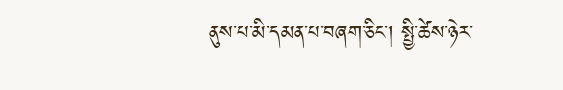ནུས་པ་མི་དམན་པ་བཞག་ཅིང་། སྤྱི་ཚེས་ཉེར་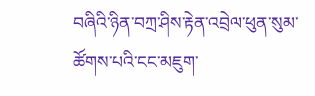བཞིའི་ཉིན་བཀྲ་ཤིས་རྟེན་འབྲེལ་ཕུན་སུམ་ཚོགས་པའི་ངང་མཇུག་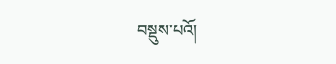བསྡུས་པའོ།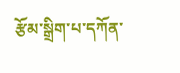རྩོམ་སྒྲིག་པ་དཀོན་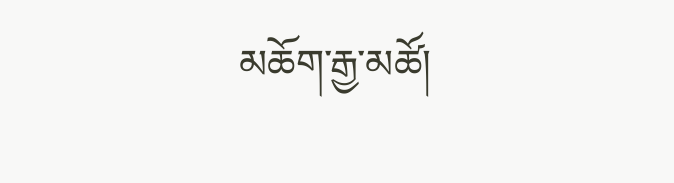མཆོག་རྒྱ་མཚོ།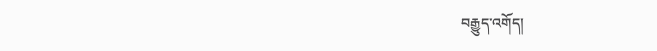བརྒྱུད་འགོད།